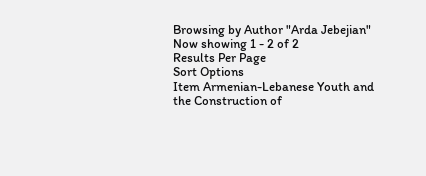Browsing by Author "Arda Jebejian"
Now showing 1 - 2 of 2
Results Per Page
Sort Options
Item Armenian-Lebanese Youth and the Construction of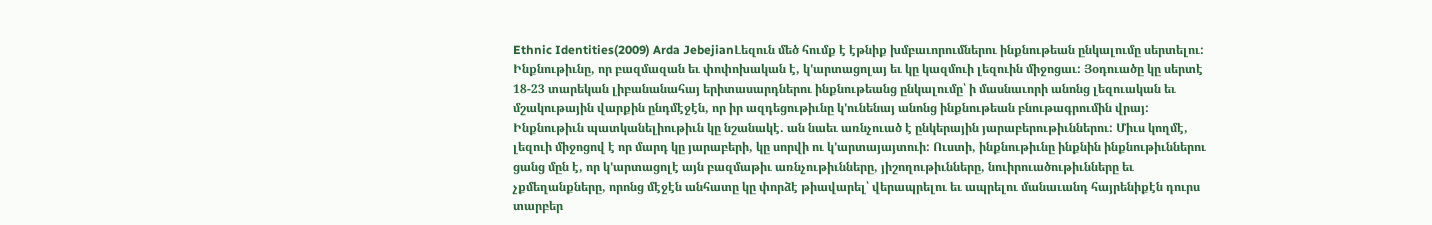Ethnic Identities(2009) Arda JebejianԼեզուն մեծ հումք է էթնիք խմբաւորումներու ինքնութեան ընկալումը սերտելու: Ինքնութիւնը, որ բազմազան եւ փոփոխական է, կ'արտացոլայ եւ կը կազմուի լեզուին միջոցաւ: Յօդուածը կը սերտէ 18-23 տարեկան լիբանանահայ երիտասարդներու ինքնութեանց ընկալումը՝ ի մասնաւորի անոնց լեզուական եւ մշակութային վարքին ընդմէջէն, որ իր ազդեցութիւնը կ'ունենայ անոնց ինքնութեան բնութագրումին վրայ: Ինքնութիւն պատկանելիութիւն կը նշանակէ. ան նաեւ առնչուած է ընկերային յարաբերութիւններու: Միւս կողմէ, լեզուի միջոցով է որ մարդ կը յարաբերի, կը սորվի ու կ'արտայայտուի: Ուստի, ինքնութիւնը ինքնին ինքնութիւններու ցանց մըն է, որ կ'արտացոլէ այն բազմաթիւ առնչութիւնները, յիշողութիւնները, նուիրուածութիւնները եւ չքմեղանքները, որոնց մէջէն անհատը կը փորձէ թիավարել՝ վերապրելու եւ ապրելու մանաւանդ հայրենիքէն դուրս տարբեր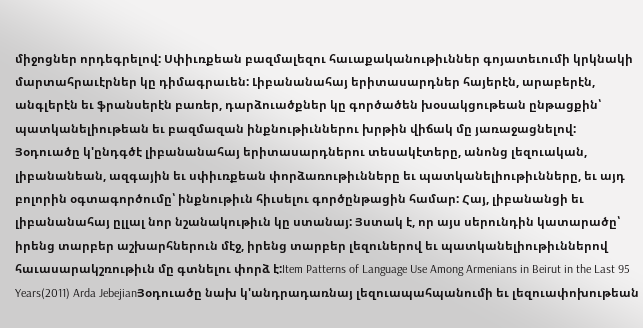միջոցներ որդեգրելով: Սփիւռքեան բազմալեզու հաւաքականութիւններ գոյատեւումի կրկնակի մարտահրաւէրներ կը դիմագրաւեն: Լիբանանահայ երիտասարդներ հայերէն, արաբերէն, անգլերէն եւ ֆրանսերէն բառեր, դարձուածքներ կը գործածեն խօսակցութեան ընթացքին՝ պատկանելիութեան եւ բազմազան ինքնութիւններու խրթին վիճակ մը յառաջացնելով: Յօդուածը կ'ընդգծէ լիբանանահայ երիտասարդներու տեսակէտերը, անոնց լեզուական, լիբանանեան, ազգային եւ սփիւռքեան փորձառութիւնները եւ պատկանելիութիւնները, եւ այդ բոլորին օգտագործումը՝ ինքնութիւն հիւսելու գործընթացին համար: Հայ, լիբանանցի եւ լիբանանահայ ըլլալ նոր նշանակութիւն կը ստանայ: Յստակ է, որ այս սերունդին կատարածը՝ իրենց տարբեր աշխարհներուն մէջ, իրենց տարբեր լեզուներով եւ պատկանելիութիւններով հաւասարակշռութիւն մը գտնելու փորձ է:Item Patterns of Language Use Among Armenians in Beirut in the Last 95 Years(2011) Arda JebejianՅօդուածը նախ կ'անդրադառնայ լեզուապահպանումի եւ լեզուափոխութեան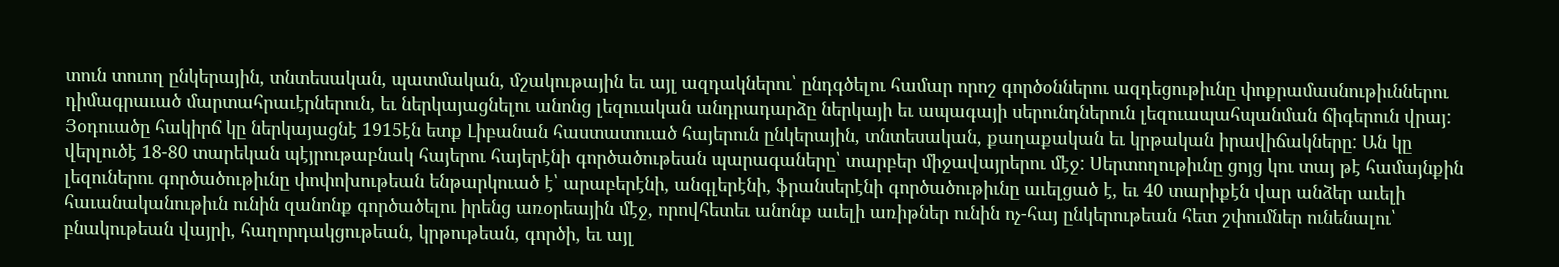տուն տուող ընկերային, տնտեսական, պատմական, մշակութային եւ այլ ազդակներու՝ ընդգծելու համար որոշ գործօններու ազդեցութիւնը փոքրամասնութիւններու դիմագրաւած մարտահրաւէրներուն, եւ ներկայացնելու անոնց լեզուական անդրադարձը ներկայի եւ ապագայի սերունդներուն լեզուապահպանման ճիգերուն վրայ: Յօդուածը հակիրճ կը ներկայացնէ 1915էն ետք Լիբանան հաստատուած հայերուն ընկերային, տնտեսական, քաղաքական եւ կրթական իրավիճակները: Ան կը վերլուծէ 18-80 տարեկան պէյրութաբնակ հայերու հայերէնի գործածութեան պարագաները՝ տարբեր միջավայրերու մէջ: Սերտողութիւնը ցոյց կու տայ թէ համայնքին լեզուներու գործածութիւնը փոփոխութեան ենթարկուած է՝ արաբերէնի, անգլերէնի, ֆրանսերէնի գործածութիւնը աւելցած է, եւ 40 տարիքէն վար անձեր աւելի հաւանականութիւն ունին զանոնք գործածելու իրենց առօրեային մէջ, որովհետեւ անոնք աւելի առիթներ ունին ոչ-հայ ընկերութեան հետ շփումներ ունենալու՝ բնակութեան վայրի, հաղորդակցութեան, կրթութեան, գործի, եւ այլ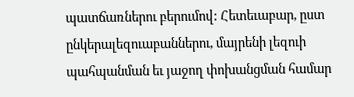պատճառներու բերումով: Հետեւաբար, ըստ ընկերալեզուաբաններու, մայրենի լեզուի պահպանման եւ յաջող փոխանցման համար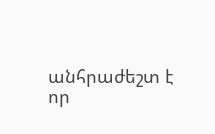անհրաժեշտ է որ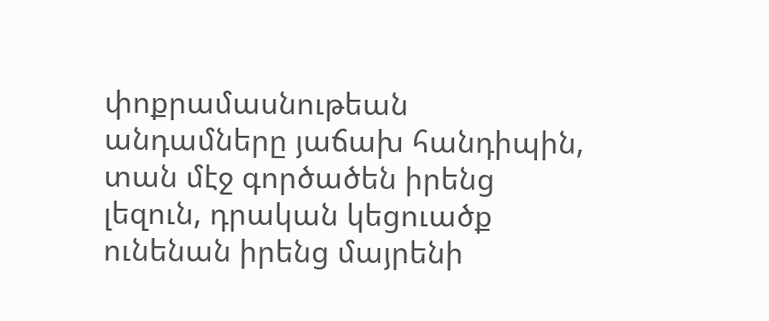փոքրամասնութեան անդամները յաճախ հանդիպին, տան մէջ գործածեն իրենց լեզուն, դրական կեցուածք ունենան իրենց մայրենի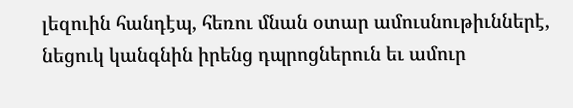լեզուին հանդէպ, հեռու մնան օտար ամուսնութիւններէ, նեցուկ կանգնին իրենց դպրոցներուն եւ ամուր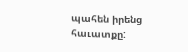պահեն իրենց հաւատքը: